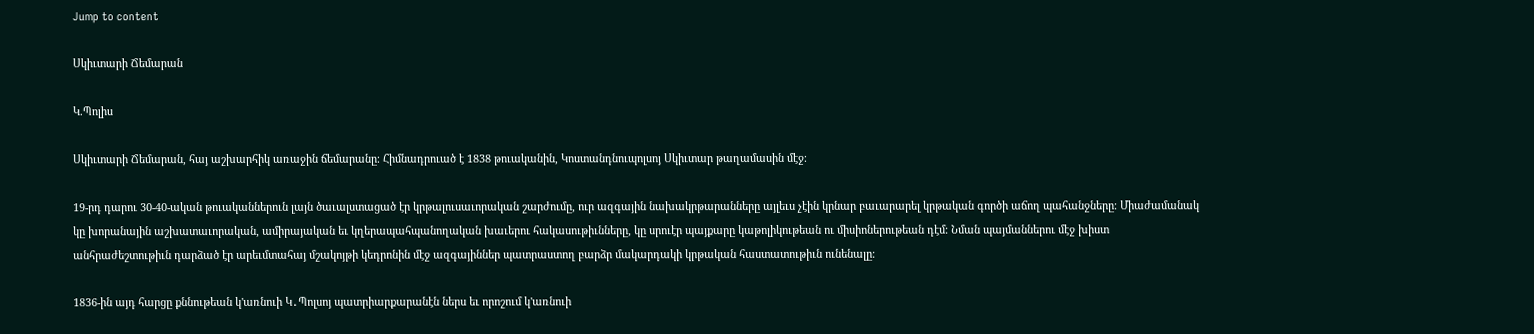Jump to content

Սկիւտարի Ճեմարան

Կ.Պոլիս

Սկիւտարի Ճեմարան, հայ աշխարհիկ առաջին ճեմարանը։ Հիմնադրուած է 1838 թուականին, Կոստանդնուպոլսոյ Սկիւտար թաղամասին մէջ։

19-րդ դարու 30-40-ական թուականներուն լայն ծաւալստացած էր կրթալուսաւորական շարժումը, ուր ազգային նախակրթարանները այլեւս չէին կրնար բաւարարել կրթական գործի աճող պահանջները։ Միաժամանակ կը խորանային աշխատաւորական, ամիրայական եւ կղերապահպանողական խաւերու հակասութիւնները, կը սրուէր պայքարը կաթոլիկութեան ու միսիոներութեան դէմ։ Նման պայմաններու մէջ խիստ անհրաժեշտութիւն դարձած էր արեւմտահայ մշակոյթի կեդրոնին մէջ ազգայիններ պատրաստող բարձր մակարդակի կրթական հաստատութիւն ունենալը։

1836-ին այդ հարցը քննութեան կ'առնուի Կ․Պոլսոյ պատրիարքարանէն ներս եւ որոշում կ'առնուի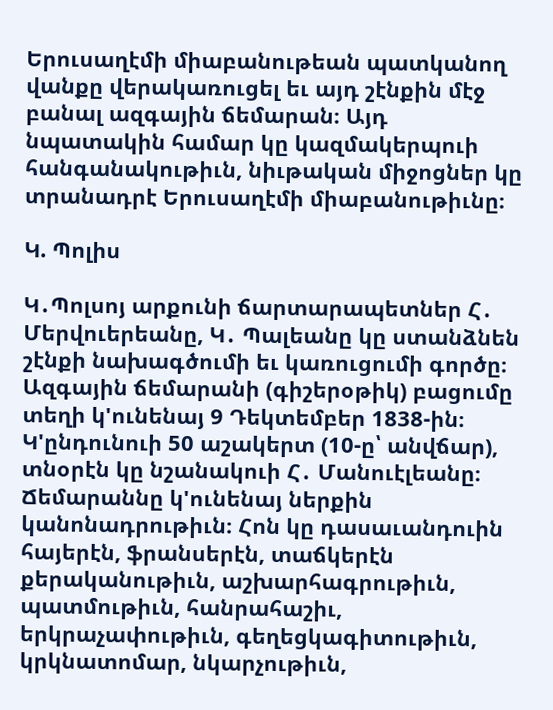Երուսաղէմի միաբանութեան պատկանող վանքը վերակառուցել եւ այդ շէնքին մէջ բանալ ազգային ճեմարան։ Այդ նպատակին համար կը կազմակերպուի հանգանակութիւն, նիւթական միջոցներ կը տրանադրէ Երուսաղէմի միաբանութիւնը։

Կ. Պոլիս

Կ․Պոլսոյ արքունի ճարտարապետներ Հ․ Մերվուերեանը, Կ․ Պալեանը կը ստանձնեն շէնքի նախագծումի եւ կառուցումի գործը։ Ազգային ճեմարանի (գիշերօթիկ) բացումը տեղի կ'ունենայ 9 Դեկտեմբեր 1838-ին։ Կ'ընդունուի 50 աշակերտ (10-ը՝ անվճար), տնօրէն կը նշանակուի Հ․ Մանուէլեանը։ Ճեմարաննը կ'ունենայ ներքին կանոնադրութիւն։ Հոն կը դասաւանդուին հայերէն, ֆրանսերէն, տաճկերէն քերականութիւն, աշխարհագրութիւն, պատմութիւն, հանրահաշիւ, երկրաչափութիւն, գեղեցկագիտութիւն, կրկնատոմար, նկարչութիւն,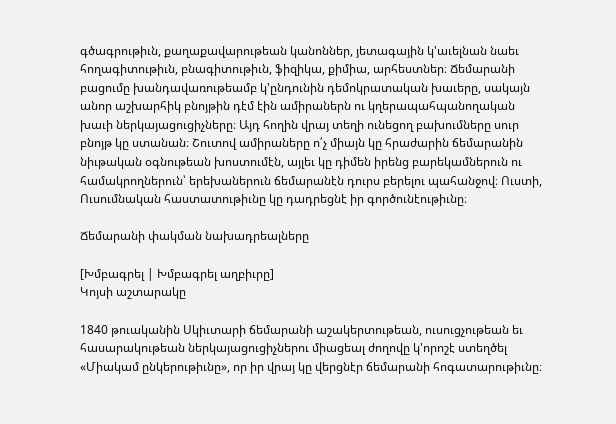գծագրութիւն, քաղաքավարութեան կանոններ, յետագային կ'աւելնան նաեւ հողագիտութիւն, բնագիտութիւն, ֆիզիկա, քիմիա, արհեստներ։ Ճեմարանի բացումը խանդավառութեամբ կ'ընդունին դեմոկրատական խաւերը, սակայն անոր աշխարհիկ բնոյթին դէմ էին ամիրաներն ու կղերապահպանողական խաւի ներկայացուցիչները։ Այդ հողին վրայ տեղի ունեցող բախումները սուր բնոյթ կը ստանան։ Շուտով ամիրաները ո՛չ միայն կը հրաժարին ճեմարանին նիւթական օգնութեան խոստումէն, այլեւ կը դիմեն իրենց բարեկամներուն ու համակրողներուն՝ երեխաներուն ճեմարանէն դուրս բերելու պահանջով։ Ուստի, Ուսումնական հաստատութիւնը կը դադրեցնէ իր գործունէութիւնը։

Ճեմարանի փակման նախադրեալները

[Խմբագրել | Խմբագրել աղբիւրը]
Կոյսի աշտարակը

1840 թուականին Սկիւտարի ճեմարանի աշակերտութեան, ուսուցչութեան եւ հասարակութեան ներկայացուցիչներու միացեալ ժողովը կ'որոշէ ստեղծել «Միակամ ընկերութիւնը», որ իր վրայ կը վերցնէր ճեմարանի հոգատարութիւնը։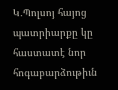Կ․Պոլսոյ հայոց պատրիարքը կը հաստատէ նոր հոգաբարձութիւն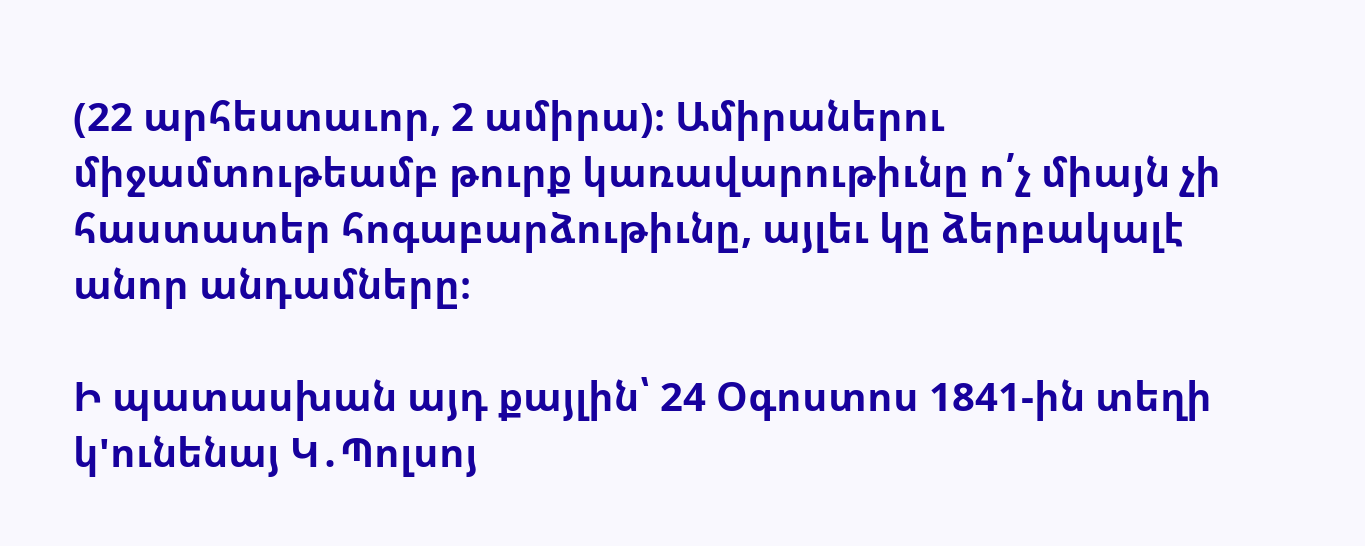(22 արհեստաւոր, 2 ամիրա)։ Ամիրաներու միջամտութեամբ թուրք կառավարութիւնը ո՛չ միայն չի հաստատեր հոգաբարձութիւնը, այլեւ կը ձերբակալէ անոր անդամները։

Ի պատասխան այդ քայլին՝ 24 Օգոստոս 1841-ին տեղի կ'ունենայ Կ․Պոլսոյ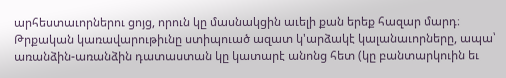արհեստաւորներու ցոյց, որուն կը մասնակցին աւելի քան երեք հազար մարդ։ Թրքական կառավարութիւնը ստիպուած ազատ կ'արձակէ կալանաւորները, ապա՝ առանձին-առանձին դատաստան կը կատարէ անոնց հետ (կը բանտարկուին եւ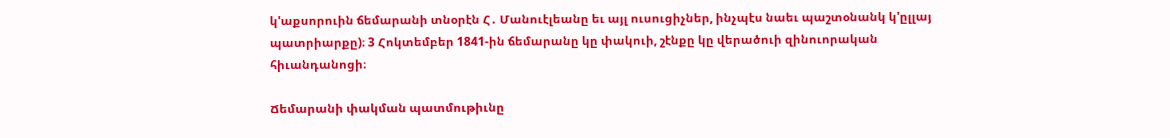կ'աքսորուին ճեմարանի տնօրէն Հ․ Մանուէլեանը եւ այլ ուսուցիչներ, ինչպէս նաեւ պաշտօնանկ կ'ըլլայ պատրիարքը)։ 3 Հոկտեմբեր 1841-ին ճեմարանը կը փակուի, շէնքը կը վերածուի զինուորական հիւանդանոցի։

Ճեմարանի փակման պատմութիւնը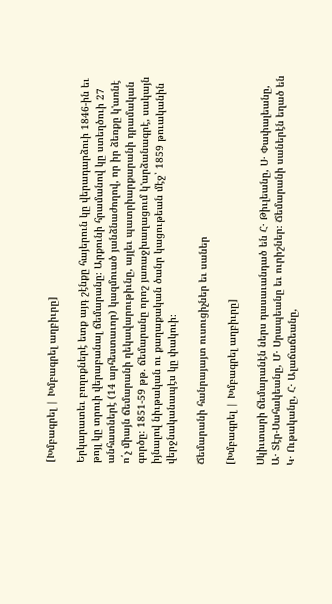[Խմբագրել | Խմբագրել աղբիւրը]

Երկարատեւ բողոքներէ ետք այդ շէնքը հայերուն կը վերադարձուի 1846-ին եւ թոյլ կը տրուի վերաբանալ ճեմարանը։ Արքունի հրամանով կը ստեղծուի 27 անհատներէ (14 արհեստաւոր) կազմուած յանձնաժողով, որ իր ձեռքը կ'առնէ ո՛չ միայն ճեմարանի ղեկավարութիւնը, այլեւ պատրիարքարանի դրամական գործը։ 1851-59 թթ. ճեմարանը որոշ յառաջխաղացում կ'արձանագրէ, սակայն իյնալով նիւթական ու քաղաքական ծանր կացութեան մէջ՝ 1859 թուականին վերջնականապէս կը փակուի։

Ճեմարանի հանրայայտ ուսուցիչներ եւ սաներ

[Խմբագրել | Խմբագրել աղբիւրը]

Սկիւտարի ճեմարանէն ներս դասաւանդած են Հ․ Թիւլեանը, Ս․ Փափալեանը, Ա․ Տէր-Սահակեանը, Մ․ Սրապեանը եւ ուրիշներ։ Ճեմարանի սաներէն եղած են Կ․ Ութականը, Հ․ Ալաճաճեանը,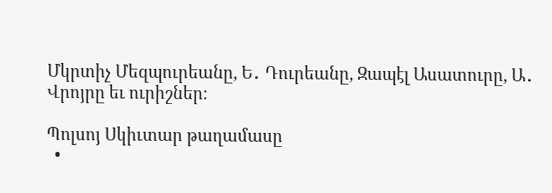Մկրտիչ Մեզպուրեանը, Ե․ Դուրեանը, Զապէլ Ասատուրը, Ա․ Վրոյրը եւ ուրիշներ։

Պոլսոյ Սկիւտար թաղամասը
  •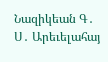Նազիկեան Գ․ Ս․ Արեւելահայ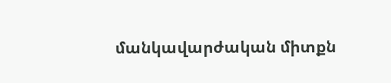մանկավարժական միտքն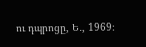ու դպրոցը, Ե․, 1969։